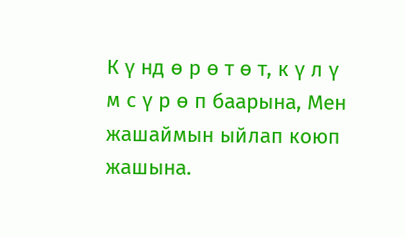К ү нд ө р ө т ө т, к ү л ү м с ү р ө п баарына, Мен жашаймын ыйлап коюп жашына.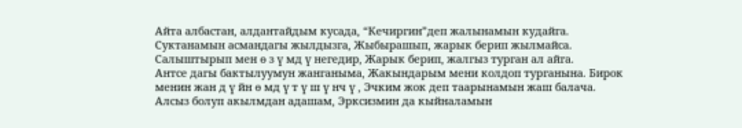Айта албастан, алдантайдым кусада, “Кечиргин”деп жалынамын кудайга.
Суктанамын асмандагы жылдызга, Жыбырашып, жарык берип жылмайса. Салыштырып мен ө з ү мд ү негедир, Жарык берип, жалгыз турган ал айга.
Антсе дагы бактылуумун жанганыма, Жакындарым мени колдоп турганына. Бирок менин жан д ү йн ө мд ү т ү ш ү нч ү , Эчким жок деп таарынамын жаш балача.
Алсыз болуп акылмдан адашам, Эрксизмин да кыйналамын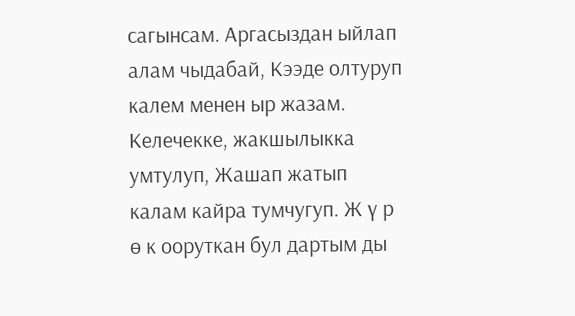сагынсам. Аргасыздан ыйлап алам чыдабай, Кээде олтуруп калем менен ыр жазам.
Келечекке, жакшылыкка умтулуп, Жашап жатып калам кайра тумчугуп. Ж ү р ө к ооруткан бул дартым ды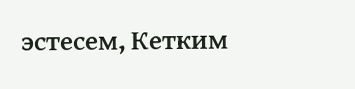эстесем, Кетким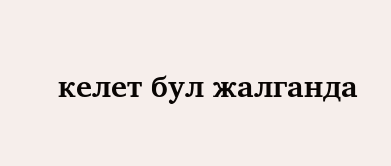келет бул жалганда